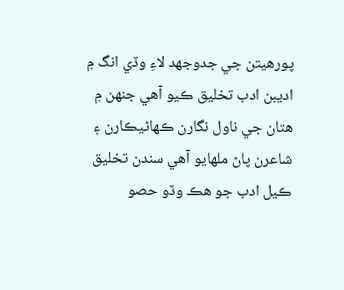پورھيتن جي جدوجھد لاءِ وڏي انگ ۾ اديبن ادب تخليق ڪيو آھي جنھن ۾ ھتان جي ناول نگارن ڪھاڻيڪارن ۽ شاعرن پاڻ ملھايو آھي سندن تخليق ڪيل ادب جو ھڪ وڏو حصو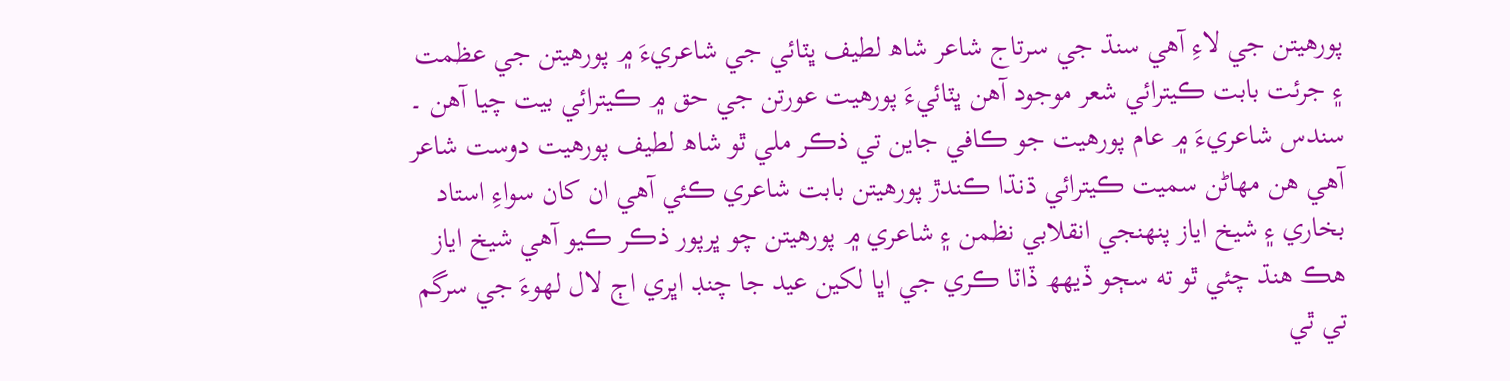پورھيتن جي لاءِ آھي سنڌ جي سرتاج شاعر شاھ لطيف ڀٽائي جي شاعريءَ ۾ پورھيتن جي عظمت ۽ جرئت بابت ڪيترائي شعر موجود آھن ڀٽائيءَ پورهيت عورتن جي حق ۾ ڪيترائي بيت چيا آھن ۔ سندس شاعريءَ ۾ عام پورھيت جو ڪافي جاين تي ذڪر ملي ٿو شاھ لطيف پورھيت دوست شاعر آھي ھن مھاڻن سميت ڪيترائي ڌنڌا ڪندڙ پورھيتن بابت شاعري ڪئي آھي ان کان سواءِ استاد بخاري ۽ شيخ اياز پنھنجي انقلابي نظمن ۽ شاعري ۾ پورھيتن چو ڀرپور ذڪر ڪيو آھي شيخ اياز ھڪ ھنڌ چئي ٿو ته سڄو ڏيهھ ڏاٽا ڪري جي اڀا لکين عيد جا چنڊ اڀري اڄ لال لھوءَ جي سرگم تي ٿي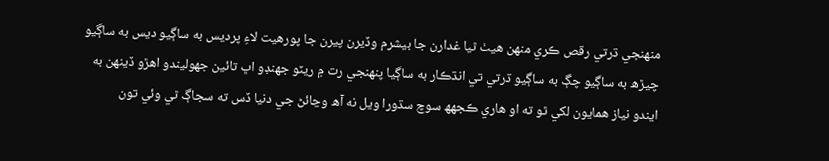منھنجي ڌرتي رقص ڪري منھن ھيٺ ٿيا غدارن جا بيشرم وڏيرن پيرن جا پورھيت لاءِ پرديس به ساڳيو ديس به ساڳيو چيڙھ به ساڳيو چڳ به ساڳيو ڌرتي تي انڌڪار به ساڳيا پنھنجي رت ۾ ريٽو جھنڊو اڀ تائين جھوليندو اھڙو ڏينھن به ايندو نياز ھمايون لکي ٿو ته او ھاري ڪجهھ سوچ سڌورا ويل نه آھ وڃائڻ جي دنيا ڏس ته سجاڳ ٿي وئي تون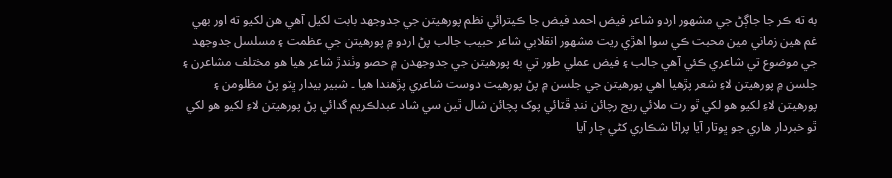به ته ڪر جا جاڳڻ جي مشھور اردو شاعر فيض احمد فيض جا ڪيترائي نظم پورھيتن جي جدوجھد بابت لکيل آھي ھن لکيو ته اور بھي غم ھين زماني مين محبت ڪي سوا اھڙي ريت مشھور انقلابي شاعر حبيب جالب پڻ اردو ۾ پورھيتن جي عظمت ۽ مسلسل جدوجھد جي موضوع تي شاعري ڪئي آھي جالب ۽ فيض عملي طور تي به پورھيتن جي جدوجھدن ۾ حصو وٺندڙ شاعر ھيا ھو مختلف مشاعرن ۽ جلسن ۾ پورھيتن لاءِ شعر پڙھيا اھي پورھيتن جي جلسن ۾ پڻ پورھيت دوست شاعري پڙھندا ھيا ۔ شبير بيدار ڀٽو پڻ مظلومن ۽ پورھيتن لاءِ لکيو ھو لکي ٿو رت ملائي ريج رچائن ننڊ ڦٽائي پوک پچائن شال ٿين سي شاد عبدلڪريم گدائي پڻ پورھيتن لاءِ لکيو ھو لکي ٿو خبردار ھاري جو ڀوتار آيا پراڻا شڪاري کڻي ڄار آيا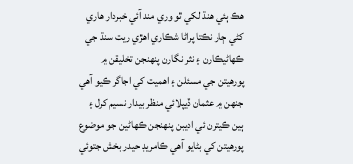ھڪ ٻئي ھنڌ لکي ٿو وري مند آئي خبردار ھاري کڻي ڄار نڪتا پراڻا شڪاري اھڙي ريت سنڌ جي ڪھاڻيڪارن ۽ نثر نگارن پنھنجن تخليقن ۾ پورھيتن جي مسئلن ۽ اھميت کي اجاگر ڪيو آھي جنھن ۾ عثمان ڏيپلائي منظر بيدار نسيم کرل ۽ ٻين ڪيترن ئي اديبن پنھنجن ڪھاڻين جو موضوع پورھيتن کي بڻايو آھي ڪامريڊ حيدر بخش جتوئي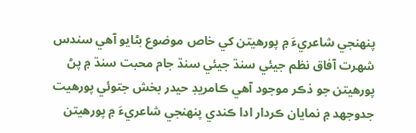پنھنجي شاعريءَ ۾ پورھيتن کي خاص موضوع بڻايو آھي سندس شھرت آفاق نظم جيئي سنڌ جيئي سنڌ جام محبت سنڌ ۾ پڻ پورھيتن جو ذڪر موجود آھي ڪامريڊ حيدر بخش جتوئي پورھيت جدوجھد ۾ نمايان ڪردار ادا ڪندي پنھنجي شاعريءَ ۾ پورھيتن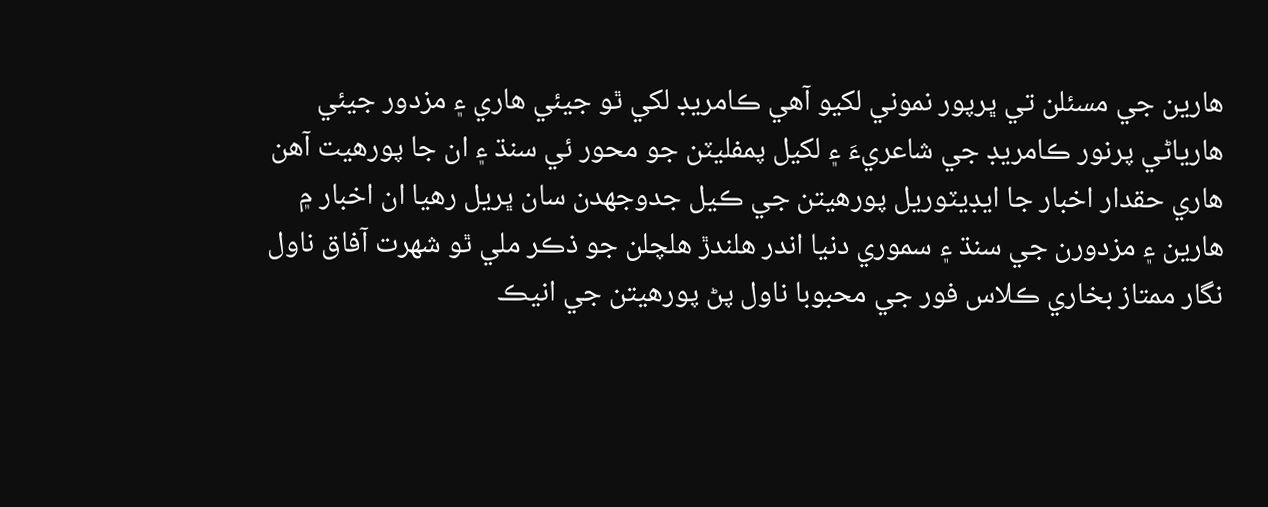ھارين جي مسئلن تي ڀرپور نموني لکيو آھي ڪامريڊ لکي ٿو جيئي ھاري ۽ مزدور جيئي ھارياڻي پرنور ڪامريڊ جي شاعريءَ ۽ لکيل پمفليٽن جو محور ئي سنڌ ۽ ان جا پورھيت آھن ھاري حقدار اخبار جا ايڊيٽوريل پورھيتن جي ڪيل جدوجھدن سان ڀريل رھيا ان اخبار ۾ ھارين ۽ مزدورن جي سنڌ ۽ سموري دنيا اندر ھلندڙ ھلچلن جو ذڪر ملي ٿو شھرت آفاق ناول نگار ممتاز بخاري ڪلاس فور جي محبوبا ناول پڻ پورھيتن جي انيڪ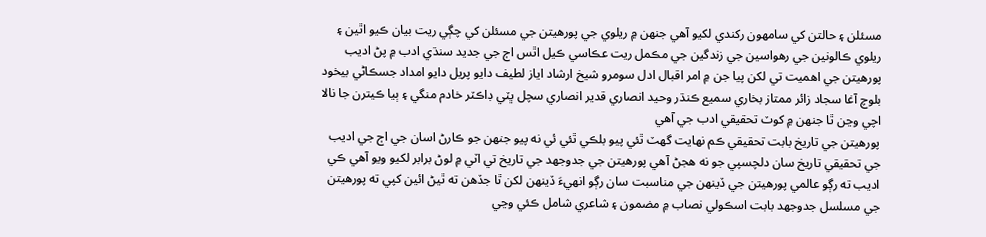مسئلن ۽ حالتن کي سامھون رکندي لکيو آھي جنھن ۾ ريلوي جي پورھيتن جي مسئلن کي چڳي ريت بيان ڪيو اٿين ۽ ريلوي ڪالونين جي رھواسين جي زندگين جي مڪمل ريت عڪاسي ڪيل اٿس اڄ جي جديد سنڌي ادب ۾ پڻ اديب پورھيتن جي اھميت تي لکن پيا جن ۾ امر اقبال ادل سومرو شيخ ارشاد اياز لطيف دايو پريل دايو امداد جسڪاڻي بيخود بلوچ آغا سجاد زائر ممتاز بخاري سميع ڪنڌر وحيد انصاري قدير انصاري سچل ڀٽي ڊاڪٽر خادم منگي ۽ ٻيا ڪيترن جا نالا اچي وڃن ٿا جنھن ۾ کوٽ تحقيقي ادب جي آھي
پورھيتن جي تاريخ بابت تحقيقي ڪم نھايت گھٽ ٿئي پيو بلڪي ٿئي ئي نه پيو جنھن جو ڪارڻ اسان جي اڄ جي اديب جي تحقيقي تاريخ سان دلچسپي جو نه ھجڻ آھي پورھيتن جي جدوجھد جي تاريخ تي اٽي ۾ لوڻ برابر لکيو ويو آھي ڪي اديب ته رڳو عالمي پورھيتن جي ڏينھن جي مناسبت سان رڳو انھيءَ ڏينھن لکن ٿا جڏھن ته ٿيڻ ائين کپي ته پورھيتن جي مسلسل جدوجھد بابت اسڪولي نصاب ۾ مضمون ۽ شاعري شامل ڪئي وڃي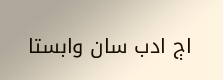اڄ ادب سان وابستا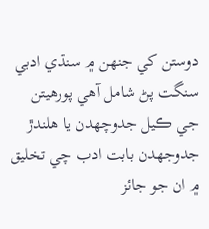دوستن کي جنھن ۾ سنڌي ادبي سنگت پڻ شامل آھي پورھيتن جي ڪيل جدوچھدن يا ھلندڙ جدوجھدن بابت ادب چي تخليق ۾ ان جو جائز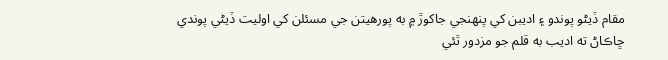مقام ڏيڻو پوندو ۽ اديبن کي پنھنجي جاکوڙ ۾ به پورھيتن جي مسئلن کي اوليت ڏيڻي پوندي ڇاڪاڻ ته اديب به قلم جو مزدور ٿئي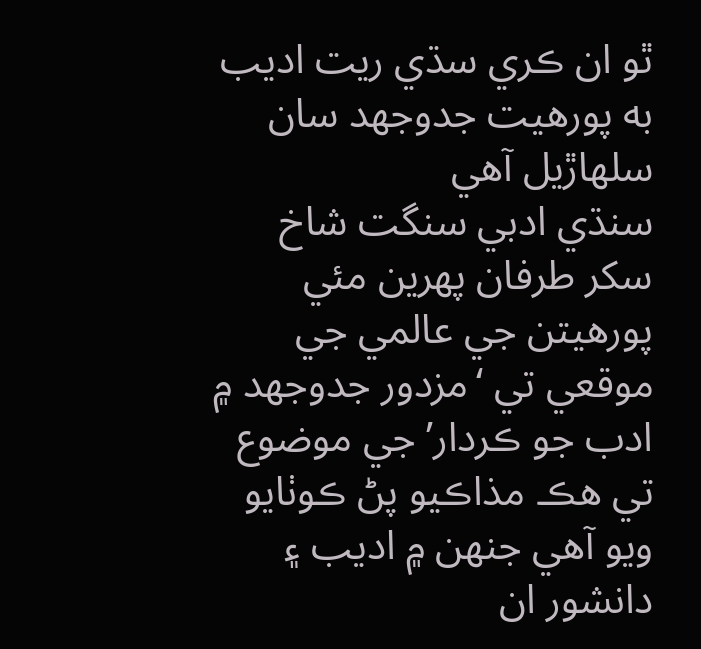ٿو ان ڪري سڌي ريت اديب به پورھيت جدوجھد سان سلهاڙيل آھي
سنڌي ادبي سنگت شاخ سکر طرفان پھرين مئي پورھيتن جي عالمي جي موقعي تي ‘مزدور جدوجھد ۾ ادب جو ڪردار’ جي موضوع تي ھڪ مذاڪيو پڻ ڪوٺايو ويو آھي جنھن ۾ اديب ۽ دانشور ان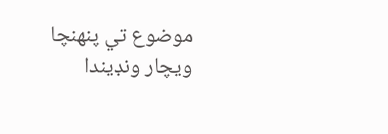موضوع تي پنھنچا ويچار ونڊيندا